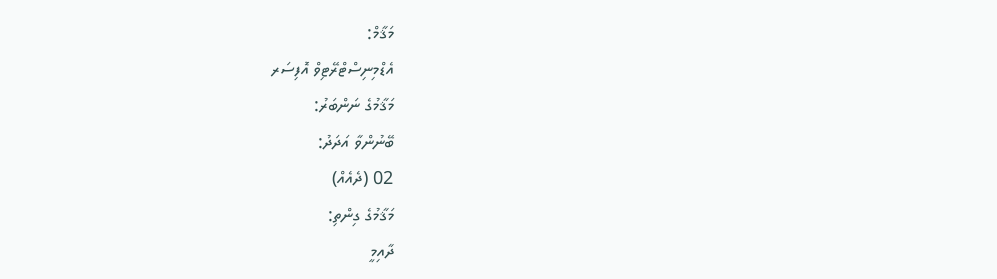މަޤާމް:
އެޑްމިނިސްޓްރޭޓިވް އޮފިސަރ
މަޤާމުގެ ނަންބަރު:
ބޭނުންވާ އަދަދު:
02 (ދެއެއް)
މަޤާމުގެ ގިންތި:
ދާއިމީ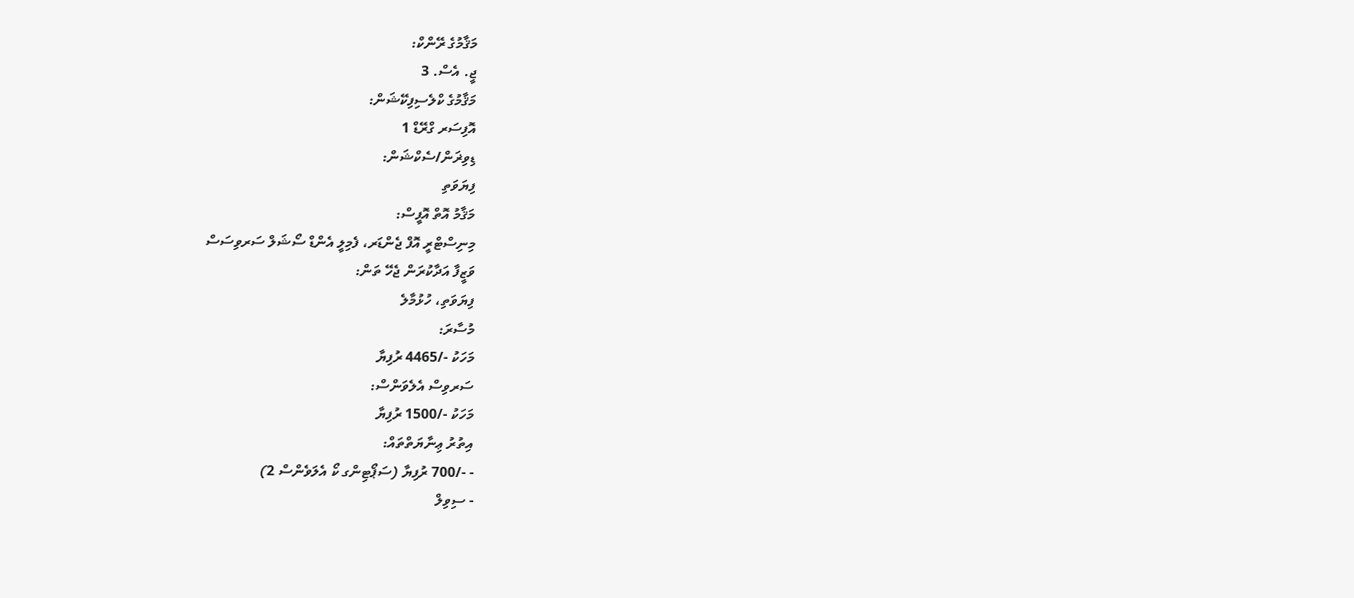މަޤާމުގެ ރޭންކް:
ޖީ. އެސް. 3
މަޤާމުގެ ކްލެސިފިކޭޝަން:
އޮފިސަރ ގްރޭޑް 1
ޑިވިޜަން/ސެކްޝަން:
ފިޔަވަތި
މަޤާމު އޮތް އޮފީސް:
މިނިސްޓްރީ އޮފް ޖެންޑަރ، ފެމިލީ އެންޑް ސޯޝަލް ސަރވިސަސް
ވަޒީފާ އަދާކުރަން ޖެހޭ ތަން:
ފިޔަވަތި، ހުޅުމާލެ
މުސާރަ:
މަހަކު -/4465 ރުފިޔާ
ސަރވިސް އެލެވަންސް:
މަހަކު -/1500 ރުފިޔާ
އިތުރު ޢިނާޔަތްތައް:
- -/700 ރުފިޔާ (ސަޕޯޓިންގ ކޯ އެލަވެންސް 2)
- ސިވިލް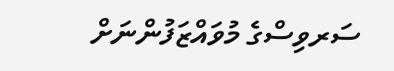ސަރވިސްގެ މުވައްޒަފުންނަށް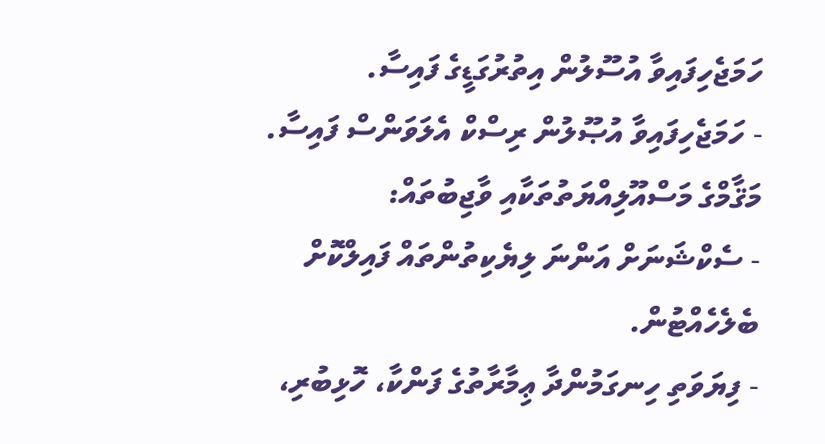ހަމަޖެހިފައިވާ އުސޫލުން އިތުރުގަޑީގެ ފައިސާ.
- ހަމަޖެހިފައިވާ އުޞޫލުން ރިސްކް އެލަވަންސް ފައިސާ.
މަޤާމްގެ މަސްއޫލިއްޔަތުތަކާއި ވާޖިބުތައް:
- ސެކްޝަނަށް އަންނަ ލިޔެކިތުންތައް ފައިލްކޮށް ބެލެހެއްޓުން.
- ފިޔަވަތި ހިނގަމުންދާ ޢިމާރާތުގެ ފަންކާ، ހޮޅިބުރި،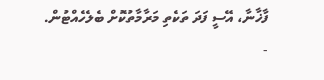ފާޚާނާ، އޭސީ ފަދަ ތަކެތި މަރާމާތުކޮށް ބެލެހެއްޓުން.
-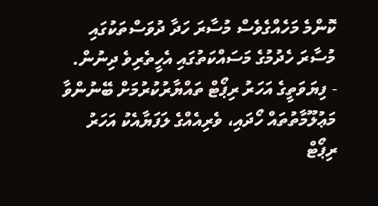ކޮންމެ މަހެއްގެވެސް މުސާރަ ހަދާ ދުވަސްތަކުގައި މުސާރަ ހެދުމުގެ މަސައްކަތުގައި އެހީތެރިވެ ދިނުން.
- ފިޔަވަތީގެ އަހަރު ރިޕޯޓް ތައްޔާރުކުރުމަށް ބޭނުންވާ މަޢުލޫމާތުތައް ހޯދައި، ވެރިއެއްގެ ލަފަޔާއެކު އަހަރު ރިޕޯޓް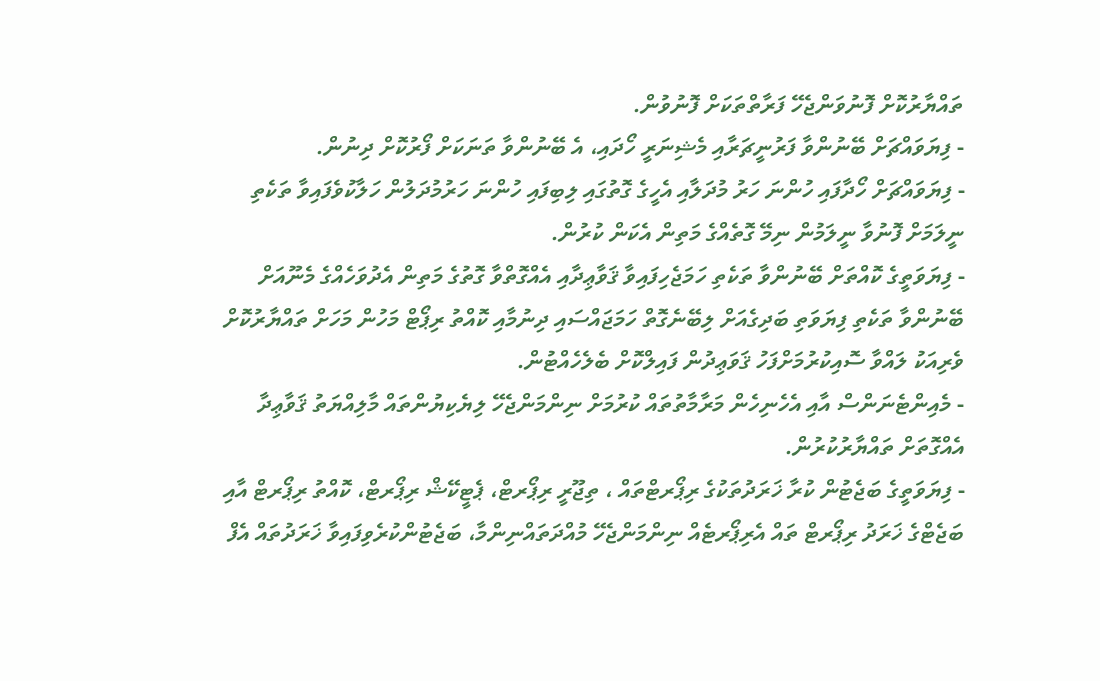ތައްޔާރުކޮށް ފޮނުވަންޖެހޭ ފަރާތްތަކަށް ފޮނުވުން.
- ފިޔަވައްޗަށް ބޭނުންވާ ފަރުނީޗަރާއި މެޝިނަރީ ހޯދައި، އެ ބޭނުންވާ ތަނަކަށް ފޯރުކޮށް ދިނުން.
- ފިޔަވައްޗަށް ހޯދާފައި ހުންނަ ހަރު މުދަލާއި އެހީގެ ގޮތުގައި ލިބިފައި ހުންނަ ހަރުމުދަލުން ހަލާކުވެފައިވާ ތަކެތި ނީލަމަށް ފޮނުވާ ނީލަމުން ނިމޭ ގޮތެއްގެ މަތިން އެކަން ކުރުން.
- ފިޔަވަތީގެ ކޮއްތަށް ބޭނުންވާ ތަކެތި ހަމަޖެހިފައިވާ ޤަވާޢިދާއި އެއްގޮތްވާ ގޮތުގެ މަތިން އެދުވަހެއްގެ މެނޫއަށް ބޭނުންވާ ތަކެތި ފިޔަވަތި ބަދިގެއަށް ލިބޭނެގޮތް ހަމަޖައްސައި ދިނުމާއި ކޮއްތު ރިޕޯޓް މަހުން މަހަށް ތައްޔާރުކޮށް ވެރިއަކު ލައްވާ ސޮއިކުރުމަށްފަހު ޤަވަޢިދުން ފައިލްކޮށް ބެލެހެއްޓުން.
- މެއިންޓެނަންސް އާއި އެހެނިހެން މަރާމާތުތައް ކުރުމަށް ނިންމަންޖެހޭ ލިޔެކިޔުންތައް މާލިއްޔަތު ޤަވާޢިދާ އެއްގޮތަށް ތައްޔާރުކުރުން.
- ފިޔަވަތީގެ ބަޖެޓުން ކުރާ ޚަރަދުތަކުގެ ރިޕޯރޓްތައް ، ތިޖޫރީ ރިޕޯރޓް، ޕެޓީކޭޝް ރިޕޯރޓް، ކޮއްތު ރިޕޯރޓް އާއި ބަޖެޓްގެ ޚަރަދު ރިޕޯރޓް ތައް އެރިޕޯރޓެއް ނިންމަންޖެހޭ މުއްދަތައްނިންމާ، ބަޖެޓުންކުރެވިފައިވާ ޚަރަދުތައް އެފް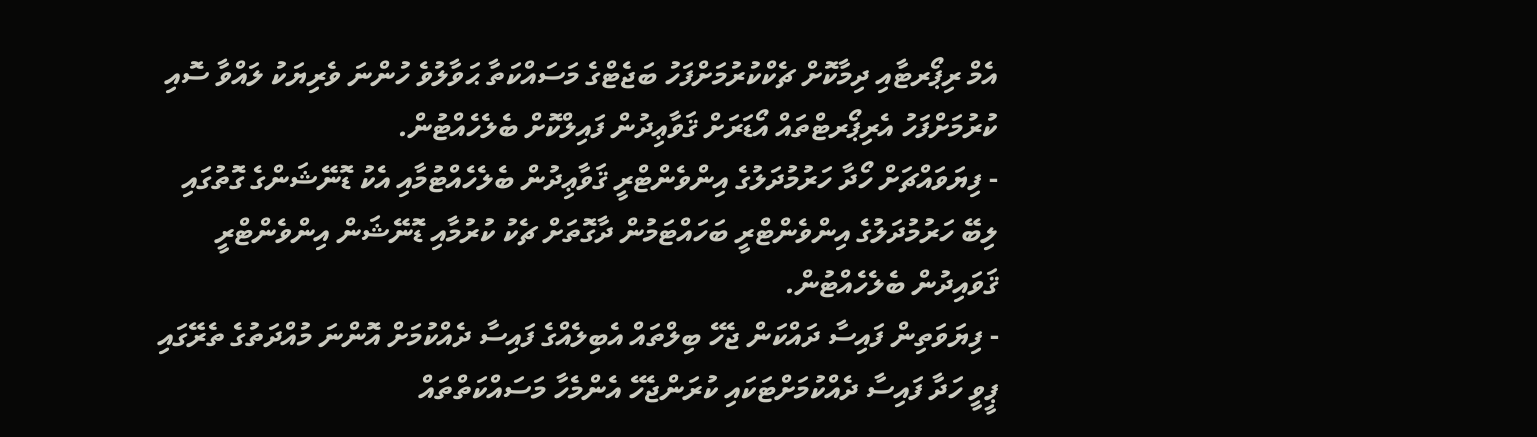އެމް ރިޕޯރޓާއި ދިމާކޮށް ޗެކްކުރުމަށްފަހު ބަޖެޓްގެ މަސައްކަތާ ޙަވާލުވެ ހުންނަ ވެރިޔަކު ލައްވާ ސޮއި ކުރުމަށްފަހު އެރިޕޯރޓްތައް އޯޑަރަށް ޤަވާޢިދުން ފައިލްކޮށް ބެލެހެއްޓުން.
- ފިޔަވައްޗަށް ހޯދާ ހަރުމުދަލުގެ އިންވެންޓްރީ ޤަވާޢިދުން ބެލެހެއްޓުމާއި އެކު ޑޮނޭޝަންގެ ގޮތުގައި ލިބޭ ހަރުމުދަލުގެ އިންވެންޓްރީ ބަހައްޓަމުން ދާގޮތަށް ޗެކު ކުރުމާއި ޑޮނޭޝަން އިންވެންޓްރީ ޤަވައިދުން ބެލެހެއްޓުން.
- ފިޔަވަތިން ފައިސާ ދައްކަން ޖެހޭ ބިލްތައް އެބިލެއްގެ ފައިސާ ދެއްކުމަށް އޮންނަ މުއްދަތުގެ ތެރޭގައި ޕީވީ ހަދާ ފައިސާ ދެއްކުމަށްޓަކައި ކުރަންޖެހޭ އެންމެހާ މަސައްކަތްތައް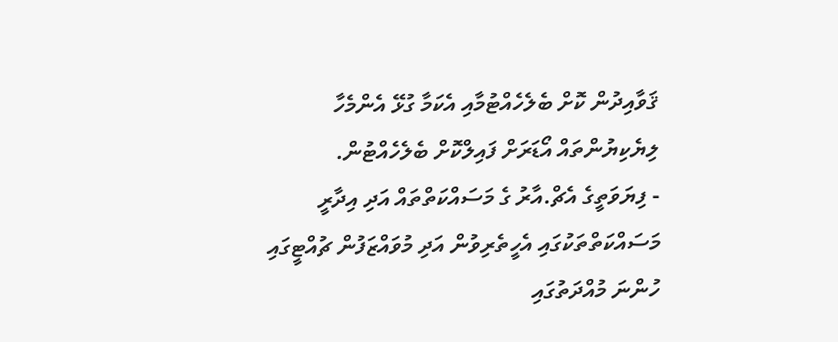ޤަވާއިދުން ކޮށް ބެލެހެއްޓުމާއި އެކަމާ ގުޅޭ އެންމެހާ ލިޔެކިޔުންތައް އޯޑަރަށް ފައިލްކޮށް ބެލެހެއްޓުން.
- ފިޔަވަތީގެ އެޗް.އާރު ގެ މަސައްކަތްތައް އަދި އިދާރީ މަސައްކަތްތަކުގައި އެހީތެރިވުން އަދި މުވައްޒަފުން ޗުއްޓީގައި ހުންނަ މުއްދަތުގައި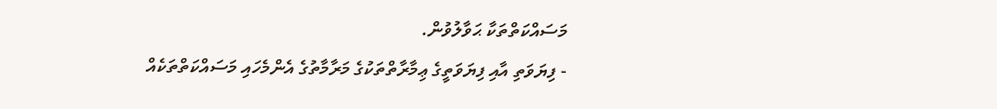މަސައްކަތްތަކާ ޙަވާލުވުން.
- ފިޔަވަތި އާއި ފިޔަވަތީގެ ޢިމާރާތްތަކުގެ މަރާމާތުގެ އެންމެހައި މަސައްކަތްތަކެއް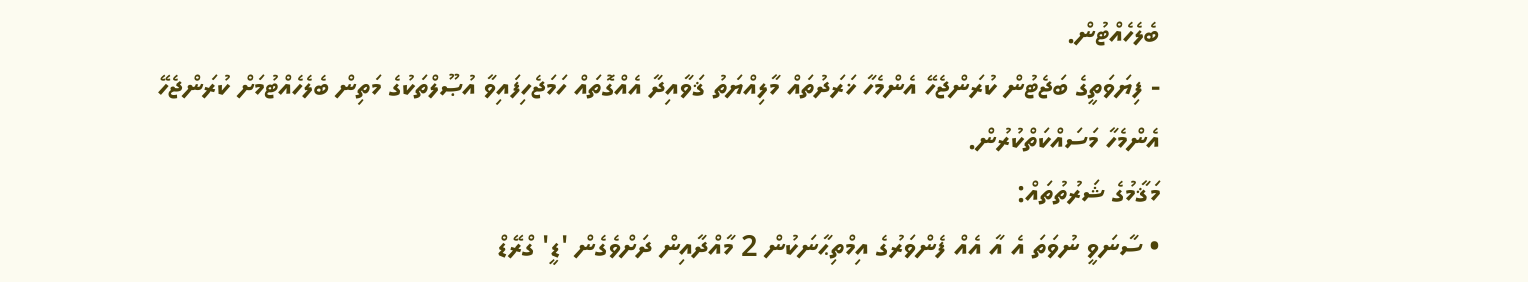ބެލެހެއްޓުން.
- ފިޔަވަތީގެ ބަޖެޓުން ކުރަންޖެހޭ އެންމެހާ ޚަރަދުތައް މާލިއްޔަތު ޤަވާއިދާ އެއްގޮތައް ހަމަޖެހިފައިވާ އުޞޫލްތަކުގެ މަތިން ބެލެހެއްޓުމަށް ކުރަންޖެހޭ އެންމެހާ މަސައްކަތްކުރުން.
މަޤާމުގެ ޝަރުތުތައް:
• ސާނަވީ ނުވަތަ އެ އާ އެއް ފެންވަރުގެ އިމްތިޙާނަކުން 2 މާއްދާއިން ދަށްވެގެން 'ޑީ' ގްރޭޑް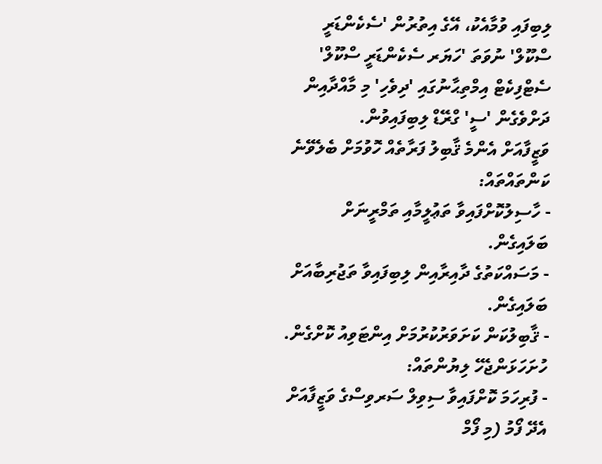ލިބިފައި ވުމާއެކު، އޭގެ އިތުރުން 'ސެކެންޑަރީ ސްކޫލް' ނުވަތަ 'ހަޔަރ ސެކެންޑަރީ ސްކޫލް' ސެޓްފިކެޓް އިމްތިޙާނުގައި 'ދިވެހި' މި މާއްދާއިން ދަށްވެގެން 'ސީ' ގްރޭޑް ލިބިފައިވުން.
ވަޒީފާއަށް އެންމެ ޤާބިލު ފަރާތެއް ހޮވުމަށް ބެލެވޭނެ ކަންތައްތައް:
- ހާސިލުކޮށްފައިވާ ތަޢުލީމާއި ތަމްރީނަށް ބަލައިގެން.
- މަސައްކަތުގެ ދާއިރާއިން ލިބިފައިވާ ތަޖުރިބާއަށް ބަލައިގެން.
- ޤާބިލުކަން ކަށަވަރުކުރުމަށް އިންޓަވިއު ކޮށްގެން.
ހުށަހަޅަންޖެހޭ ލިޔުންތައް:
- ފުރިހަމަ ކޮށްފައިވާ ސިވިލް ސަރވިސްގެ ވަޒީފާއަށް އެދޭ ފޯމު (މި ފޯމް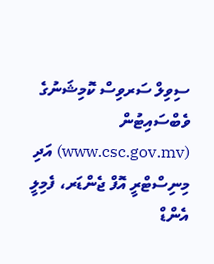ސިވިލް ސަރވިސް ކޮމިޝަނުގެ ވެބްސައިޓުން (www.csc.gov.mv) އަދި މިނިސްޓްރީ އޮފް ޖެންޑަރ، ފެމިލީ އެންޑް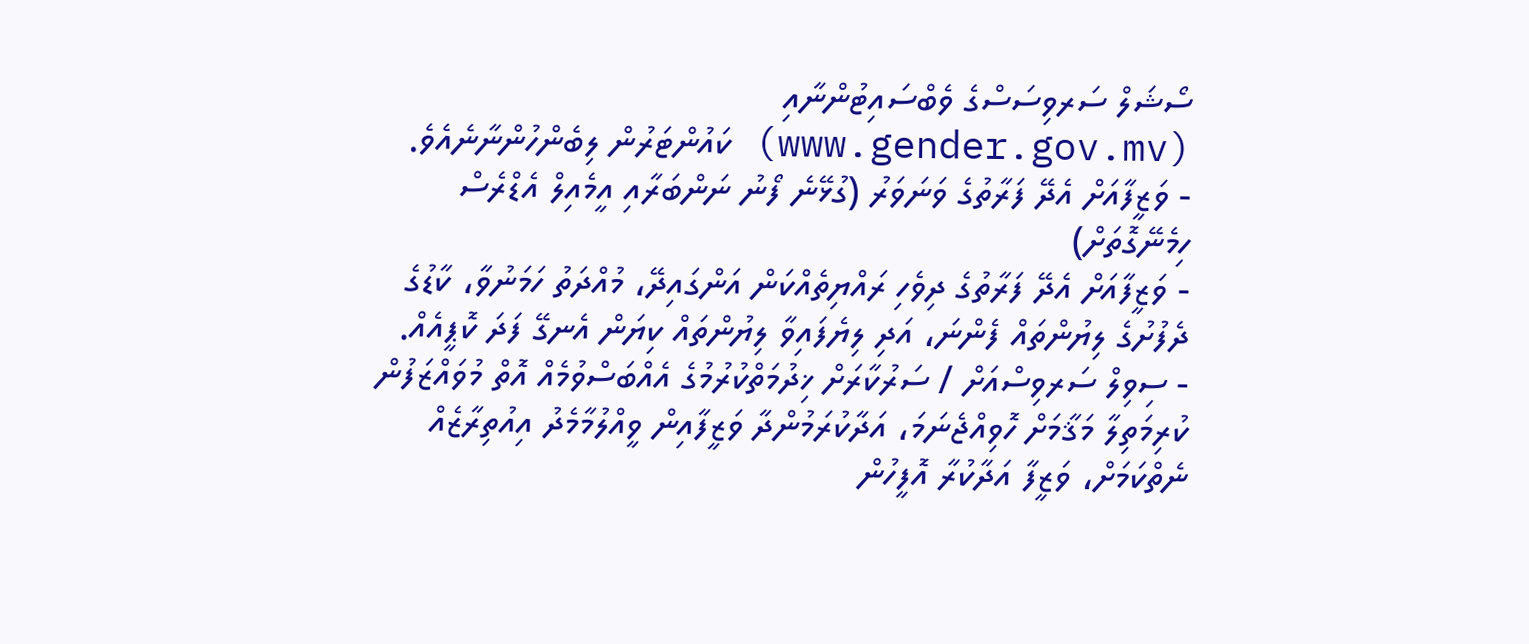ސޯޝަލް ސަރވިސަސްގެ ވެބްސައިޓުންނާއި (www.gender.gov.mv) ކައުންޓަރުން ލިބެންހުންނާނެއެވެ.
- ވަޒީފާއަށް އެދޭ ފަރާތުގެ ވަނަވަރު (ގުޅޭނެ ފޯނު ނަންބަރާއި އީމެއިލް އެޑްރެސް ހިމެނޭގޮތަށް)
- ވަޒީފާއަށް އެދޭ ފަރާތުގެ ދިވެހި ރައްޔިތެއްކަން އަންގައިދޭ، މުއްދަތު ހަމަނުވާ، ކާޑުގެ ދެފުށުގެ ލިޔުންތައް ފެންނަ، އަދި ލިޔެފައިވާ ލިޔުންތައް ކިޔަން އެނގޭ ފަދަ ކޮޕީއެއް.
- ސިވިލް ސަރވިސްއަށް / ސަރުކާރަށް ޚިދުމަތްކުރުމުގެ އެއްބަސްވުމެއް އޮތް މުވައްޒަފުން ކުރިމަތިލާ މަޤާމަށް ހޮވިއްޖެނަމަ، އަދާކުރަމުންދާ ވަޒީފާއިން ވީއްލުމާމެދު އިއުތިރާޒެއް ނެތްކަމަށް، ވަޒީފާ އަދާކުރާ އޮފީހުން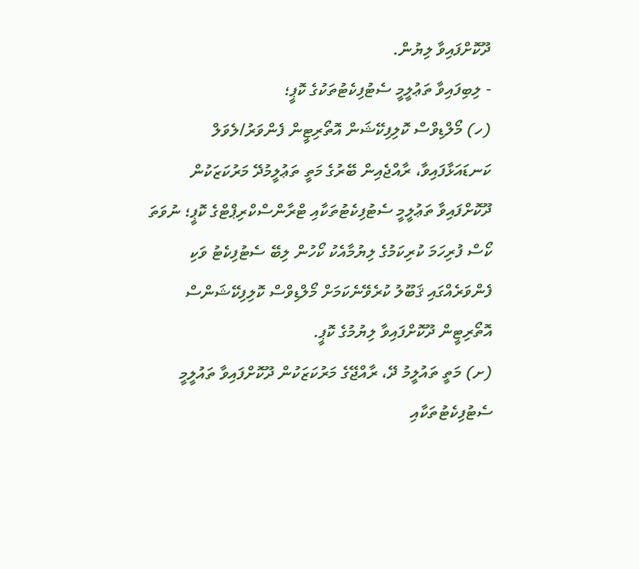ދޫކޮށްފައިވާ ލިޔުން.
- ލިބިފައިވާ ތަޢުލީމީ ސެޓުފިކެޓުތަކުގެ ކޮޕީ؛
(ހ) މޯލްޑިވްސް ކޮލިފިކޭޝަން އޮތޯރިޓީން ފެންވަރު/ލެވަލް ކަނޑައަޅާފައިވާ، ރާއްޖެއިން ބޭރުގެ މަތީ ތަޢުލީމުދޭ މަރުކަޒަކުން ދޫކޮށްފައިވާ ތަޢުލީމީ ސެޓުފިކެޓުތަކާއި ޓްރާންސްކްރިޕްޓްގެ ކޮޕީ؛ ނުވަތަ ކޯސް ފުރިހަމަ ކުރިކަމުގެ ލިޔުމާއެކު ކޯހުން ލިބޭ ސެޓުފިކެޓު ވަކި ފެންވަރެއްގައި ޤަބޫލު ކުރެވޭނެކަމަށް މޯލްޑިވްސް ކޮލިފިކޭޝަންސް އޮތޯރިޓީން ދޫކޮށްފައިވާ ލިޔުމުގެ ކޮޕީ.
(ށ) މަތީ ތައުލީމު ދޭ، ރާއްޖޭގެ މަރުކަޒަކުން ދޫކޮށްފައިވާ ތައުލީމީ ސެޓުފިކެޓުތަކާއި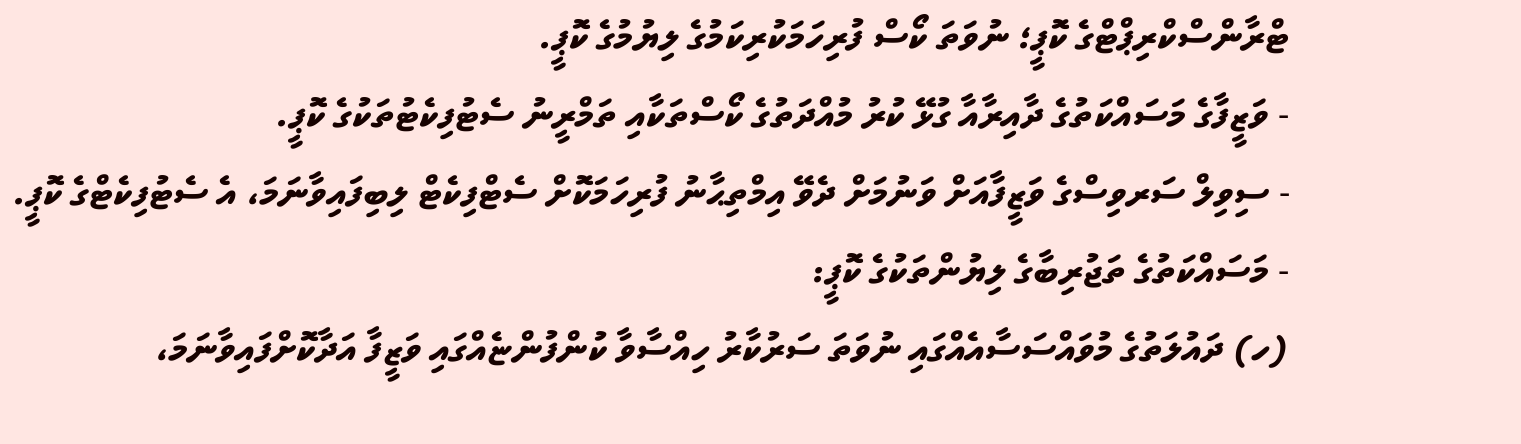ޓްރާންސްކްރިޕްޓްގެ ކޮޕީ؛ ނުވަތަ ކޯސް ފުރިހަމަކުރިކަމުގެ ލިޔުމުގެ ކޮޕީ.
- ވަޒީފާގެ މަސައްކަތުގެ ދާއިރާއާ ގުޅޭ ކުރު މުއްދަތުގެ ކޯސްތަކާއި ތަމްރީނު ސެޓުފިކެޓުތަކުގެ ކޮޕީ.
- ސިވިލް ސަރވިސްގެ ވަޒީފާއަށް ވަނުމަށް ދެވޭ އިމްތިޙާނު ފުރިހަމަކޮށް ސެޓްފިކެޓް ލިބިފައިވާނަމަ، އެ ސެޓުފިކެޓްގެ ކޮޕީ.
- މަސައްކަތުގެ ތަޖުރިބާގެ ލިޔުންތަކުގެ ކޮޕީ:
(ހ) ދައުލަތުގެ މުވައްސަސާއެއްގައި ނުވަތަ ސަރުކާރު ހިއްސާވާ ކުންފުންޏެއްގައި ވަޒީފާ އަދާކޮށްފައިވާނަމަ،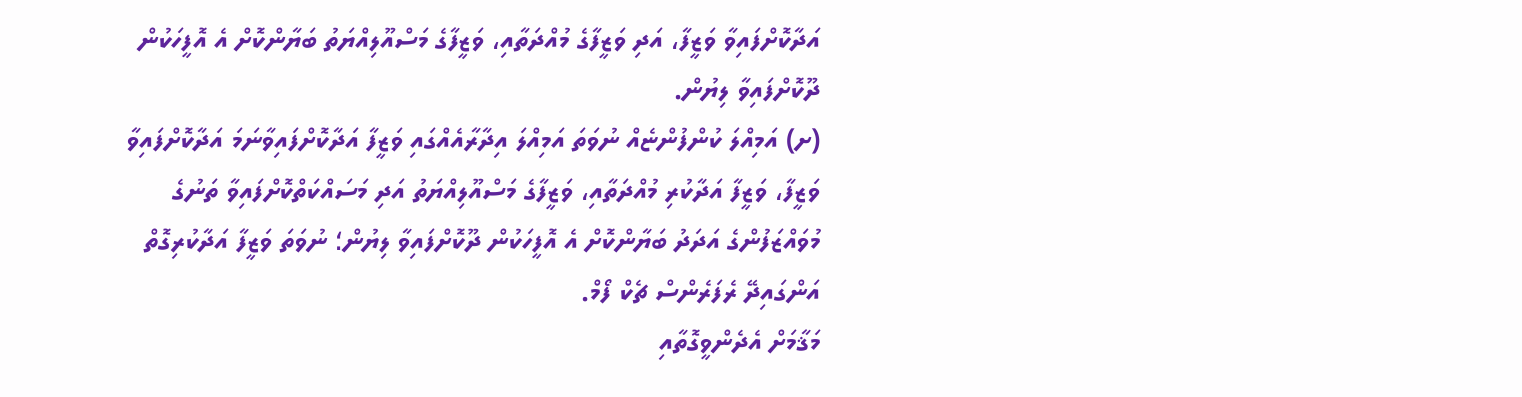އަދާކޮށްފައިވާ ވަޒީފާ، އަދި ވަޒީފާގެ މުއްދަތާއި، ވަޒީފާގެ މަސްއޫލިއްޔަތު ބަޔާންކޮށް އެ އޮފީހަކުން ދޫކޮށްފައިވާ ލިޔުން.
(ށ) އަމިއްލަ ކުންފުންޏެއް ނުވަތަ އަމިއްލަ އިދާރާއެއްގައި ވަޒީފާ އަދާކޮށްފައިވާނަމަ އަދާކޮށްފައިވާ ވަޒީފާ، ވަޒީފާ އަދާކުރި މުއްދަތާއި، ވަޒީފާގެ މަސްއޫލިއްޔަތު އަދި މަސައްކަތްކޮށްފައިވާ ތަނުގެ މުވައްޒަފުންގެ އަދަދު ބަޔާންކޮށް އެ އޮފީހަކުން ދޫކޮށްފައިވާ ލިޔުން؛ ނުވަތަ ވަޒީފާ އަދާކުރިގޮތް އަންގައިދޭ ރެފަރެންސް ޗެކް ފޯމް.
މަޤާމަށް އެދެންވީގޮތާއި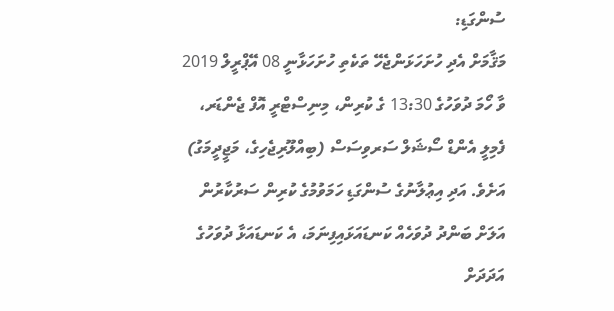ސުންގަޑި:
މަޤާމަށް އެދި ހުށަހަޅަންޖެހޭ ތަކެތި ހުށަހަޅާނީ 08 އޭޕްރީލް 2019 ވާ ހޯމަ ދުވަހުގެ 13:30 ގެ ކުރިން، މިނިސްޓްރީ އޮފް ޖެންޑަރ، ފެމިލީ އެންޑް ސޯޝަލް ސަރވިސަސް (ބިއްލޫރިޖެހިގެ، މަޖީދީމަގު) އަށެވެ. އަދި އިޢުލާނުގެ ސުންގަޑި ހަމަވުމުގެ ކުރިން ސަރުކާރުން އަލަށް ބަންދު ދުވަހެއް ކަނޑައަޅައިފިނަމަ، އެ ކަނޑައަޅާ ދުވަހުގެ އަދަދަށް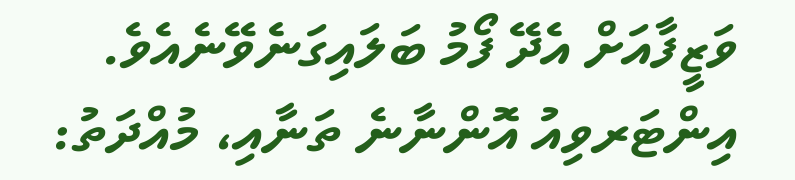ވަޒީފާއަށް އެދޭ ފޯމު ބަލައިގަނެވޭނެއެވެ.
އިންޓަރވިއު އޮންނާނެ ތަނާއި، މުއްދަތު: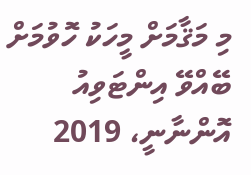މި މަޤާމަށް މީހަކު ހޮވުމަށް ބޭއްވޭ އިންޓަވިއު އޮންނާނީ، 2019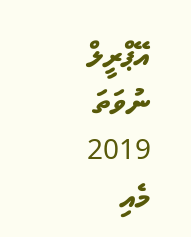އޭޕްރީލް ނުވަތަ 2019 މެއި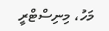މަހު، މިނިސްޓްރީ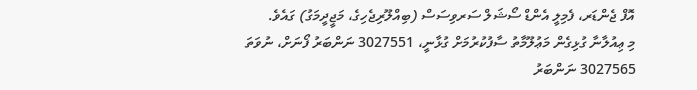އޮފް ޖެންޑަރ، ފެމިލީ އެންޑް ސޯޝަލް ސަރވިސަސް (ބިއްލޫރިޖެހިގެ، މަޖީދީމަގު) ގައެވެ.
މި ޢިއުލާނާ ގުޅިގެން މަޢުލޫމާތު ސާފުކުރުމަށް ގުޅާނީ، 3027551 ނަންބަރު ފޯނަށް، ނުވަތަ 3027565 ނަންބަރު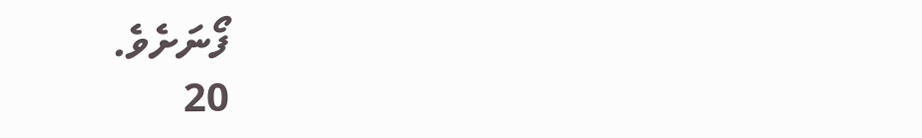ފޯނަށެވެ.
20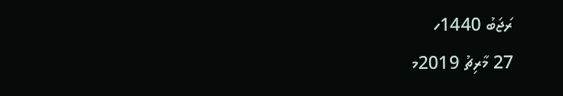ރަޖަބު 1440ހ
27 މާރިޗު 2019މ